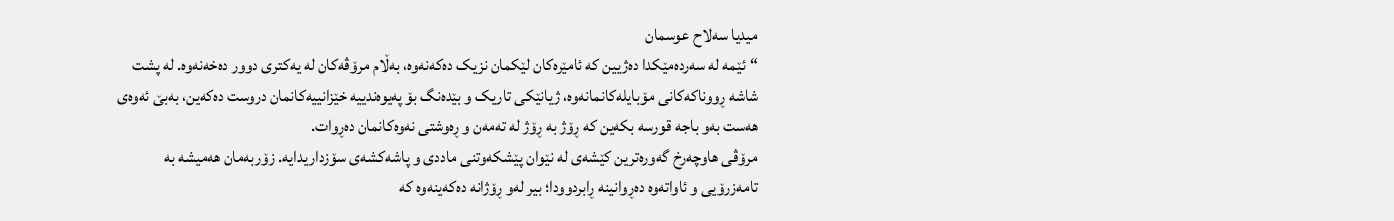میدیا سەلاح عوسمان
“ئێمە لە سەردەمێکدا دەژیین کە ئامێرەکان لێکمان نزیک دەکەنەوە، بەڵام مرۆڤەکان لە یەکتری دوور دەخەنەوە. لە پشت شاشە ڕووناکەکانی مۆبایلەکانمانەوە، ژیانێکی تاریک و بێدەنگ بۆ پەیوەندییە خێزانییەکانمان دروست دەکەین، بەبێ ئەوەی هەست بەو باجە قورسە بکەین کە ڕۆژ بە ڕۆژ لە تەمەن و ڕەوشتی نەوەکانمان دەڕوات.
مرۆڤی هاوچەرخ گەورەترین کێشەی لە نێوان پێشکەوتنی ماددی و پاشەکشەی سۆزداریدایە. زۆربەمان هەمیشە بە تامەزرۆیی و ئاواتەوە دەڕوانینە ڕابردوودا؛ بیر لەو ڕۆژانە دەکەینەوە کە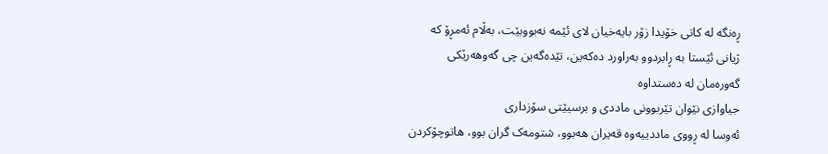ڕەنگە لە کاتی خۆیدا زۆر بایەخیان لای ئێمە نەبووبێت، بەڵام ئەمڕۆ کە ژیانی ئێستا بە ڕابردوو بەراورد دەکەین، تێدەگەین چی گەوهەرێکی گەورەمان لە دەستداوە
جیاوازی نێوان تێربوونی ماددی و برسیێتی سۆزداری
ئەوسا لە ڕووی ماددییەوە قەیران هەبوو، شتومەک گران بوو، هاتوچۆکردن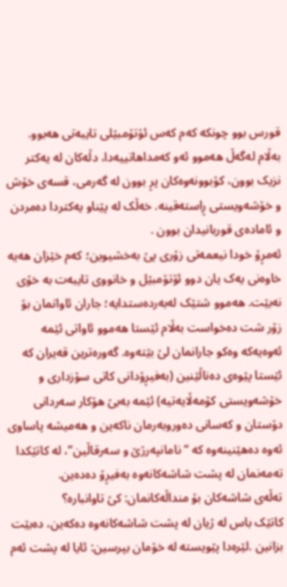قورس بوو چونکە کەم کەس ئۆتۆمبێلی تایبەتی هەبوو. بەڵام لەگەڵ هەموو ئەو کەمداهاتییەدا، دڵەکان لە یەکتر نزیک بوون، کۆبوونەوەکان پڕ بوون لە گەرمی، قسەی خۆش و خۆشەویستی ڕاستەقینە. خەڵک لە پێناو یەکتردا دەمردن و ئامادەی قوربانیدان بوون .
ئەمڕۆ خودا نیعمەتی زۆری پێ بەخشیوین؛ کەم خێزان هەیە خاوەنی یەک یان دوو ئۆتۆمبێل و خانووی تایبەت بە خۆی نەبێت. هەموو شتێک لەبەردەستدایە؛ جاران ئاواتمان بۆ زۆر شت دەخواست بەڵام ئێستا هەموو ئاواتی ئێمە ئەوەیەکە وەکو جارانمان لێ بێتەوە. گەورەترین قەیران کە ئێستا پێوەی دەناڵێنین (بەفیڕۆدانی کاتی سۆزداری و خۆشەویستی کۆمەڵایەتیە) ئێمە بەبێ هۆکار سەردانی دۆستان و کەسانی دەوروبەرمان ناکەین و هەمیشە پاساوی ئەوە دەهێنینەوە کە “نامانپەرژێ و سەرقاڵین”، لە کاتێکدا تەمەنمان لە پشت شاشەکانەوە بەفیڕۆ دەدەین.
تەڵەی شاشەکان بۆ منداڵەکانمان: کێ تاوانبارە؟
کاتێک باس لە ژیان لە پشت شاشەکانەوە دەکەین، دەبێت بزانین .لێرەدا پێویستە لە خۆمان بپرسین: ئایا لە پشت ئەم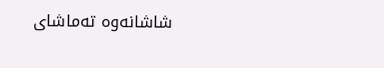شاشانەوە تەماشای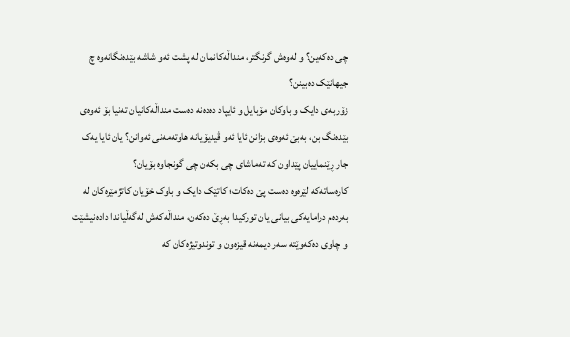چی دەکەین؟ و لەوەش گرنگتر، منداڵەکانمان لە پشت ئەو شاشە بێدەنگانەوە چ جیهانێک دەبینن؟
زۆربەی دایک و باوکان مۆبایل و ئایپاد دەدەنە دەست منداڵەکانیان تەنیا بۆ ئەوەی بێدەنگ بن، بەبێ ئەوەی بزانن ئایا ئەو ڤیدیۆیانە هاوتەمەنی ئەوانن؟ یان ئایا یەک جار ڕێنماییان پێداون کە تەماشای چی بکەن چی گونجاوە بۆیان؟
کارەساتەکە لێرەوە دەست پێ دەکات؛ کاتێک دایک و باوک خۆیان کاتژمێرەکان لە بەردەم درامایەکی بیانی یان تورکیدا بەڕێ دەکەن، منداڵەکەش لەگەڵیاندا دادەنیشێت و چاوی دەکەوێتە سەر دیمەنە قیزەون و توندوتیژەکان کە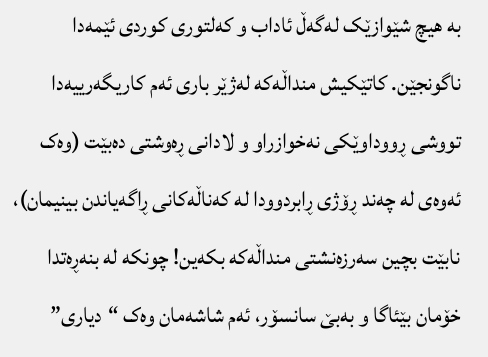بە هیچ شێوازێک لەگەڵ ئاداب و کەلتوری کوردی ئێمەدا ناگونجێن. کاتێکیش منداڵەکە لەژێر باری ئەم کاریگەرییەدا تووشی ڕووداوێکی نەخوازراو و لادانی ڕەوشتی دەبێت (وەک ئەوەی لە چەند ڕۆژی ڕابردوودا لە کەناڵەکانی ڕاگەیاندن بینیمان)، نابێت بچین سەرزەنشتی منداڵەکە بکەین! چونکە لە بنەڕەتدا خۆمان بێئاگا و بەبێ سانسۆر، ئەم شاشەمان وەک “دیاری”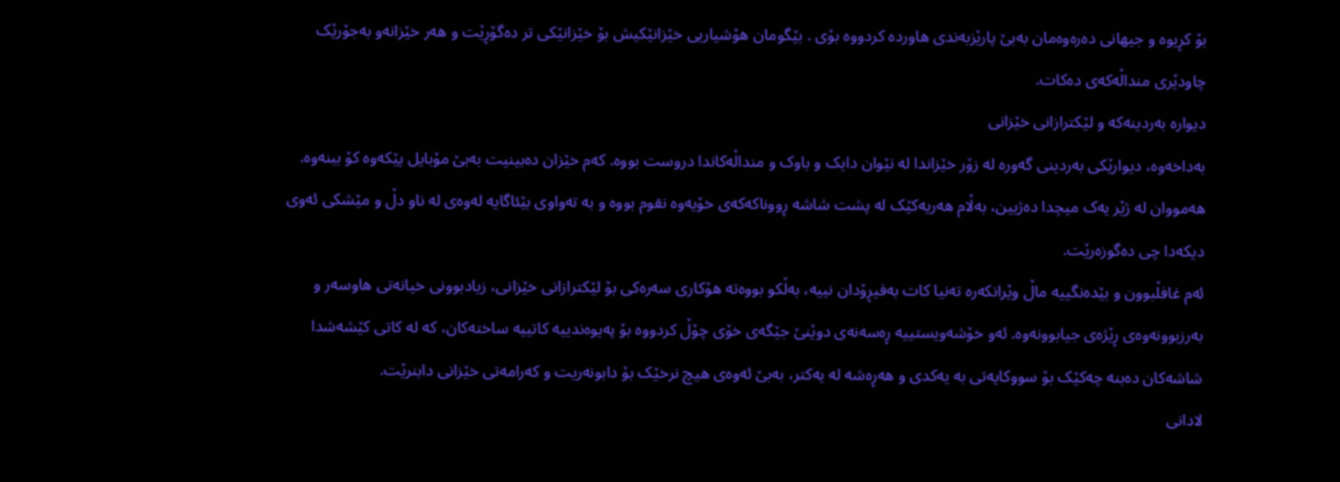بۆ کڕیوە و جیهانی دەرەوەمان بەبێ پارێزبەندی هاوردە کردووە بۆی . بێگومان هۆشیاریی خێزانێکیش بۆ خێزانێکی تر دەگۆڕێت و هەر خێزانەو بەجۆرێک چاودێری منداڵەکەی دەکات.
دیوارە بەردینەکە و لێکترازانی خێزانی
بەداخەوە، دیوارێکی بەردینی گەورە لە زۆر خێزاندا لە نێوان دایک و باوک و منداڵەکاندا دروست بووە. کەم خێزان دەبینیت بەبێ مۆبایل پێکەوە کۆ ببنەوە. هەمووان لە ژێر یەک میچدا دەژیین، بەڵام هەریەکێک لە پشت شاشە ڕووناکەکەی خۆیەوە نقوم بووە و بە تەواوی بێئاگایە لەوەی لە ناو دڵ و مێشکی ئەوی دیکەدا چی دەگوزەرێت.
ئەم غافڵبوون و بێدەنگییە ماڵ وێرانکەرە تەنیا کات بەفیڕۆدان نییە، بەڵکو بووەتە هۆکاری سەرەکی بۆ لێکترازانی خێزانی، زیادبوونی خیانەتی هاوسەر و بەرزبوونەوەی ڕێژەی جیابوونەوە. ئەو خۆشەویستییە ڕەسەنەی دوێنێ جێگەی خۆی چۆڵ کردووە بۆ پەیوەندییە کاتییە ساختەکان، کە لە کاتی کێشەشدا شاشەکان دەبنە چەکێک بۆ سووکایەتی بە یەکدی و هەڕەشە لە یەکتر، بەبێ ئەوەی هیچ نرخێک بۆ دابونەریت و کەرامەتی خێزانی دابنرێت.
لادانی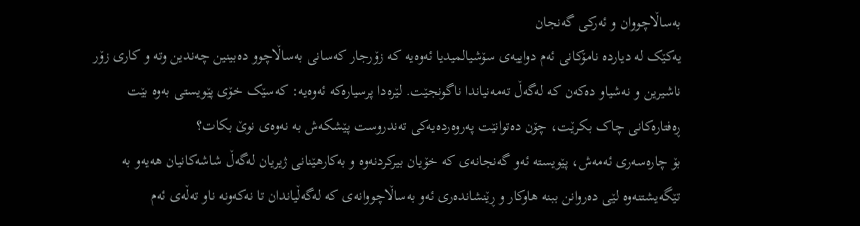بەساڵاچووان و ئەرکی گەنجان
یەکێک لە دیاردە نامۆکانی ئەم دواییەی سۆشیالمیدیا ئەوەیە کە زۆرجار کەسانی بەساڵاچوو دەبینین چەندین وته و کاری زۆر ناشیرین و نەشیاو دەکەن کە لەگەڵ تەمەنیاندا ناگونجێت. لێرەدا پرسیارەکە ئەوەیە: کەسێک خۆی پێویستی بەوە بێت ڕەفتارەکانی چاک بکرێت، چۆن دەتوانێت پەروەردەیەکی تەندروست پێشکەش بە نەوەی نوێ بکات؟
بۆ چارەسەری ئەمەش، پێویستە ئەو گەنجانەی کە خۆیان بیرکردنەوە و بەکارهێنانی ژیریان لەگەڵ شاشەکانیان هەیەو بە تێگەیشتنەوە لێی دەروانن ببنە هاوکار و ڕێنشاندەری ئەو بەساڵاچووانەی کە لەگەڵیاندان تا نەکەونە ناو تەڵەی ئەم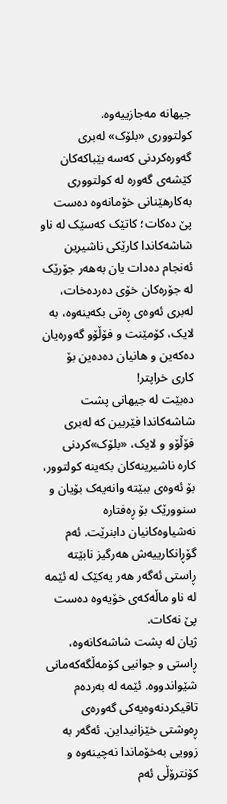جیهانە مەجازییەوە.
کولتووری «بلۆک» لەبری گەورەکردنی کەسە بێباکەکان
کێشەی گەورە لە کولتووری بەکارهێنانی خۆمانەوە دەست پێ دەکات؛ کاتێک کەسێک لە ناو شاشەکاندا کارێکی ناشیرین ئەنجام دەدات یان بەهەر جۆرێک لە جۆرەکان خۆی دەردەخات، لەبری ئەوەی ڕەتی بکەینەوە، بە لایک، کۆمێنت و فۆڵۆو گەورەیان دەکەین و هانیان دەدەین بۆ کاری خراپتر!
دەبێت لە جیهانی پشت شاشەکاندا فێربین کە لەبری فۆڵۆو و لایک، «بلۆک»کردنی کارە ناشیرینەکان بکەینە کولتوور، بۆ ئەوەی ببێتە وانەیەک بۆیان و سنوورێک بۆ ڕەفتارە نەشیاوەکانیان دابنرێت. ئەم گۆڕانکارییەش هەرگیز نابێتە ڕاستی ئەگەر هەر یەکێک لە ئێمە لە ناو ماڵەکەی خۆیەوە دەست پێ نەکات.
ژیان لە پشت شاشەکانەوە، ڕاستی و جوانیی کۆمەڵگەکەمانی شێواندووە. ئێمە لە بەردەم تاقیکردنەوەیەکی گەورەی ڕەوشتی خێزانیداین. ئەگەر بە زوویی بەخۆماندا نەچینەوە و کۆنترۆڵی ئەم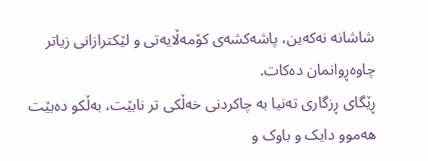شاشانە نەکەین، پاشەکشەی کۆمەڵایەتی و لێکترازانی زیاتر چاوەڕوانمان دەکات.
ڕێگای ڕزگاری تەنیا بە چاکردنی خەڵکی تر نابێت، بەڵکو دەبێت هەموو دایک و باوک و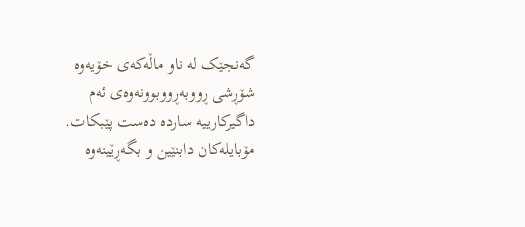گەنجێک لە ناو ماڵەکەی خۆیەوە شۆڕشی ڕووبەڕووبوونەوەی ئەم داگیرکارییە ساردە دەست پێبکات. مۆبایلەکان دابنێین و بگەڕێینەوە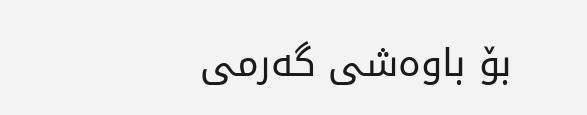بۆ باوەشی گەرمی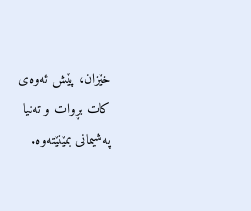خێزان، پێش ئەوەی کات بڕوات و تەنیا پەشیمانی بمێنێتەوە.